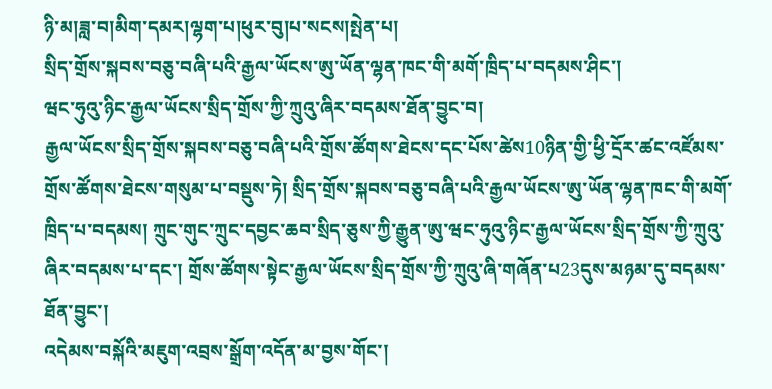ཉི་མ།ཟླ་བ།མིག་དམར།ལྷག་པ།ཕུར་བུ།པ་སངས།སྤེན་པ།
སྲིད་གྲོས་སྐབས་བཅུ་བཞི་པའི་རྒྱལ་ཡོངས་ཨུ་ཡོན་ལྷན་ཁང་གི་མགོ་ཁྲིད་པ་བདམས་ཤིང་།
ཝང་ཧུའུ་ཉིང་རྒྱལ་ཡོངས་སྲིད་གྲོས་ཀྱི་ཀྲུའུ་ཞིར་བདམས་ཐོན་བྱུང་བ།
རྒྱལ་ཡོངས་སྲིད་གྲོས་སྐབས་བཅུ་བཞི་པའི་གྲོས་ཚོགས་ཐེངས་དང་པོས་ཚེས10ཉིན་གྱི་ཕྱི་དྲོར་ཚང་འཛོམས་གྲོས་ཚོགས་ཐེངས་གསུམ་པ་བསྡུས་ཏེ། སྲིད་གྲོས་སྐབས་བཅུ་བཞི་པའི་རྒྱལ་ཡོངས་ཨུ་ཡོན་ལྷན་ཁང་གི་མགོ་ཁྲིད་པ་བདམས། ཀྲུང་གུང་ཀྲུང་དབྱང་ཆབ་སྲིད་ཅུས་ཀྱི་རྒྱུན་ཨུ་ཝང་ཧུའུ་ཉིང་རྒྱལ་ཡོངས་སྲིད་གྲོས་ཀྱི་ཀྲུའུ་ཞིར་བདམས་པ་དང་། གྲོས་ཚོགས་སྟེང་རྒྱལ་ཡོངས་སྲིད་གྲོས་ཀྱི་ཀྲུའུ་ཞི་གཞོན་པ23དུས་མཉམ་དུ་བདམས་ཐོན་བྱུང་།
འདེམས་བསྐོའི་མཇུག་འབྲས་སྒྲོག་འདོན་མ་བྱས་གོང་།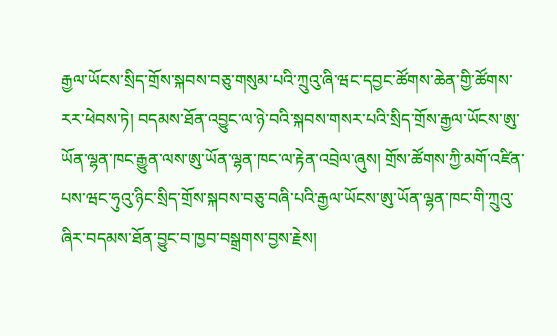རྒྱལ་ཡོངས་སྲིད་གྲོས་སྐབས་བཅུ་གསུམ་པའི་ཀྲུའུ་ཞི་ཝང་དབྱང་ཚོགས་ཆེན་གྱི་ཚོགས་རར་ཕེབས་ཏེ། བདམས་ཐོན་འབྱུང་ལ་ཉེ་བའི་སྐབས་གསར་པའི་སྲིད་གྲོས་རྒྱལ་ཡོངས་ཨུ་ཡོན་ལྷན་ཁང་རྒྱུན་ལས་ཨུ་ཡོན་ལྷན་ཁང་ལ་རྟེན་འབྲེལ་ཞུས། གྲོས་ཚོགས་ཀྱི་མགོ་འཛིན་པས་ཝང་ཧུའུ་ཉིང་སྲིད་གྲོས་སྐབས་བཅུ་བཞི་པའི་རྒྱལ་ཡོངས་ཨུ་ཡོན་ལྷན་ཁང་གི་ཀྲུའུ་ཞིར་བདམས་ཐོན་བྱུང་བ་ཁྱབ་བསྒྲགས་བྱས་རྗེས།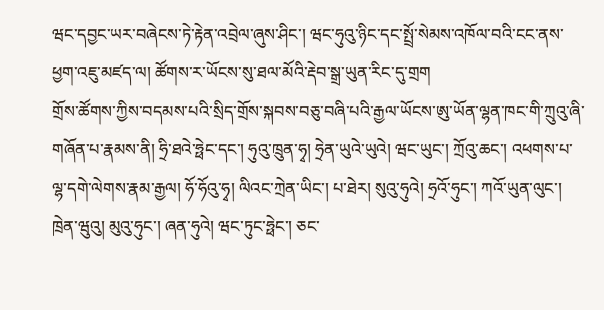ཝང་དབྱང་ཡར་བཞེངས་ཏེ་རྟེན་འབྲེལ་ཞུས་ཤིང་། ཝང་ཧུའུ་ཉིང་དང་སྤྲོ་སེམས་འཁོལ་བའི་ངང་ནས་ཕྱག་འཇུ་མཛད་ལ། ཚོགས་ར་ཡོངས་སུ་ཐལ་མོའི་རྡེབ་སྒྲ་ཡུན་རིང་དུ་གྲག
གྲོས་ཚོགས་ཀྱིས་བདམས་པའི་སྲིད་གྲོས་སྐབས་བཅུ་བཞི་པའི་རྒྱལ་ཡོངས་ཨུ་ཡོན་ལྷན་ཁང་གི་ཀྲུའུ་ཞི་གཞོན་པ་རྣམས་ནི། ཧྲི་ཐའེ་ཧྥེང་དང་། ཧུའུ་ཁྲུན་ཧྭ། ཧྲེན་ཡུའེ་ཡུའེ། ཝང་ཡུང་། ཀྲོའུ་ཆང་། འཕགས་པ་ལྷ་དགེ་ལེགས་རྣམ་རྒྱལ། ཧོ་ཧོའུ་ཧྭ། ལིའང་ཀྲེན་ཡིང་། པ་ཐེར། སུའུ་ཧུའེ། ཧྲའོ་ཧུང་། ཀའོ་ཡུན་ལུང་། ཁྲེན་ཝུའུ། མུའུ་ཧུང་། ཞན་ཧུའེ། ཝང་ཏུང་ཧྥེང་། ཅང་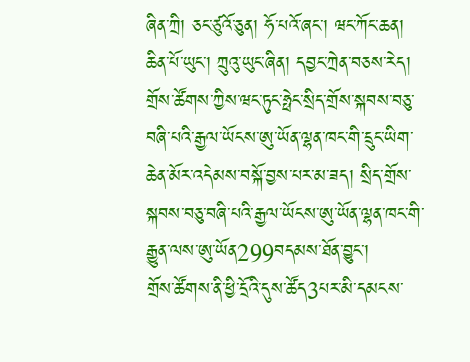ཞིན་ཀྲི། ཅང་ཙུའོ་ཅུན། ཧོ་པའོ་ཞང་། ཝང་ཀོང་ཆན། ཆིན་པོ་ཡུང་། ཀྲུའུ་ཡུང་ཞིན། དབྱང་ཀྲེན་བཅས་རེད།
གྲོས་ཚོགས་ཀྱིས་ཝང་ཏུང་ཧྥེང་སྲིད་གྲོས་སྐབས་བཅུ་བཞི་པའི་རྒྱལ་ཡོངས་ཨུ་ཡོན་ལྷན་ཁང་གི་དྲུང་ཡིག་ཆེན་མོར་འདེམས་བསྐོ་བྱས་པར་མ་ཟད། སྲིད་གྲོས་སྐབས་བཅུ་བཞི་པའི་རྒྱལ་ཡོངས་ཨུ་ཡོན་ལྷན་ཁང་གི་རྒྱུན་ལས་ཨུ་ཡོན299བདམས་ཐོན་བྱུང་།
གྲོས་ཚོགས་ནི་ཕྱི་དྲོའི་དུས་ཚོད3པར་མི་དམངས་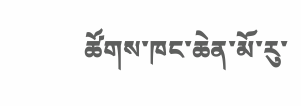ཚོགས་ཁང་ཆེན་མོ་རུ་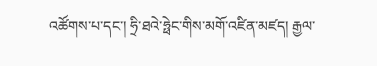འཚོགས་པ་དང་། ཧྲི་ཐའེ་ཧྥེང་གིས་མགོ་འཛིན་མཛད། རྒྱལ་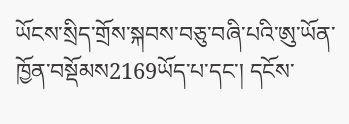ཡོངས་སྲིད་གྲོས་སྐབས་བཅུ་བཞི་པའི་ཨུ་ཡོན་ཁྱོན་བསྡོམས2169ཡོད་པ་དང་། དངོས་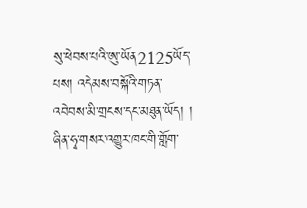སུ་ཕེབས་པའི་ཨུ་ཡོན2125ཡོད་པས། འདེམས་བསྐོའི་གཏན་འབེབས་མི་གྲངས་དང་མཐུན་ཡོད། ། ཞིན་ཧྭ་གསར་འགྱུར་ཁང་གི་གློག་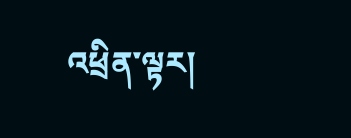འཕྲིན་ལྟར།